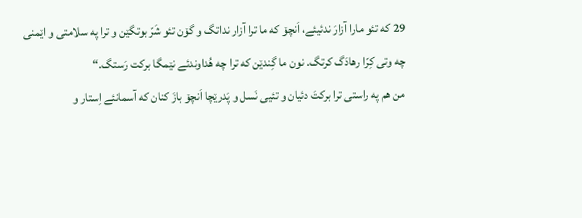29 که تئو مارا آزارَ ندئیئے، اَنچۆ که ما ترا آزار نداتگ و گۆن تئو شَرّ بوتگێن و ترا په سلامتی و اێمنی چه وتی کِرّا رهادَگ کرتگ. نون ما گِندێن که ترا چه هُداوندئے نێمگا برکت رَستگ.“
من هم په راستی ترا برکتَ دئیان و تئیی نَسل و پَدرێچا اَنچۆ بازَ کنان که آسمانئے اِستار و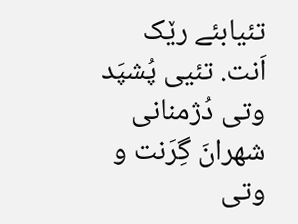تئیابئے رێک اَنت. تئیی پُشپَد وتی دُژمنانی شهرانَ گِرَنت و وتی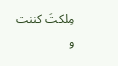مِلکتَ کننت و